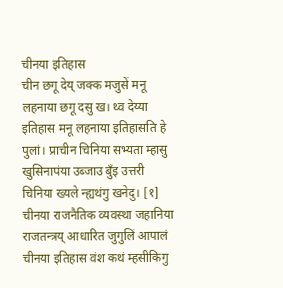चीनया इतिहास
चीन छगू देय् जक्क मजुसें मनू लहनाया छगू दसु ख। थ्व देय्या इतिहास मनू लहनाया इतिहासति हे पुलां। प्राचीन चिनिया सभ्यता म्हासु खुसिनापंया उब्जाउ बुँइ उत्तरी चिनिया ख्यले न्ह्यथंगु खनेदु। [१] चीनया राजनैतिक व्यवस्था जहानिया राजतन्त्रय् आधारित जुगुलिं आपालं चीनया इतिहास वंश कथं म्हसीकिगु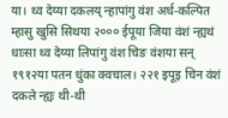या। थ्व देय्या दकलय् न्हापांगु वंश अर्ध-कल्पित म्हासु खुसि सिथया २००० ईपूया जिया वंशं न्ह्यथं धाःसा थ्व देय्या लिपांगु वंश चिङ वंशया सन् १९१२या पतन धुंका क्वचाल। २२१ इपूइ चिन वंशं दकले न्ह्यः थी-थी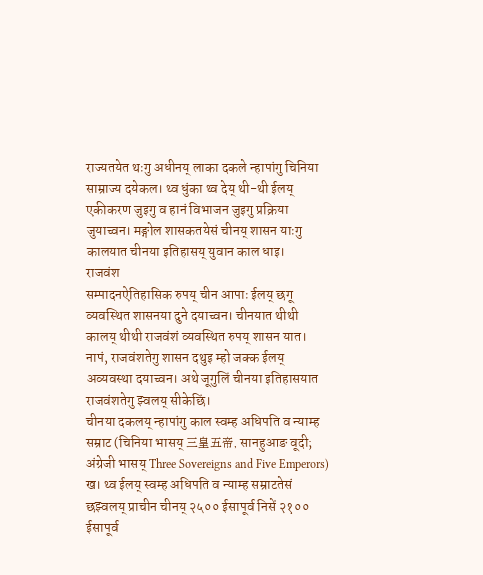राज्यतयेत थःगु अधीनय् लाका दकले न्हापांगु चिनिया साम्राज्य दयेकल। थ्व धुंका थ्व देय् थी-थी ईलय् एकीकरण जुइगु व हानं विभाजन जुइगु प्रक्रिया जुयाच्वन। मङ्गोल शासकतयेसं चीनय् शासन याःगु कालयात चीनया इतिहासय् युवान काल धाइ।
राजवंश
सम्पादनऐतिहासिक रुपय् चीन आपाः ईलय् छगू व्यवस्थित शासनया दुने दयाच्वन। चीनयात थीथी कालय् थीथी राजवंशं व्यवस्थित रुपय् शासन यात। नापं, राजवंशतेगु शासन दथुइ म्हो जक्क ईलय् अव्यवस्था दयाच्वन। अथे जूगुलिं चीनया इतिहासयात राजवंशतेगु झ्वलय् सीकेछिं।
चीनया दकलय् न्हापांगु काल स्वम्ह अधिपति व न्याम्ह सम्राट (चिनिया भासय् 三皇五帝, सानहुआङ वूदी; अंग्रेजी भासय् Three Sovereigns and Five Emperors) ख। थ्व ईलय् स्वम्ह अधिपति व न्याम्ह सम्राटतेसं छझ्वलय् प्राचीन चीनय् २५०० ईसापूर्व निसें २१०० ईसापूर्व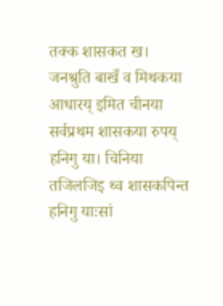तक्क शासकत ख। जनश्रुति बाखँ व मिथकया आधारय् इमित चीनया सर्वप्रथम शासकया रुपय् हनिगु या। चिनिया तजिलजिइ थ्व शासकपिन्त हनिगु याःसां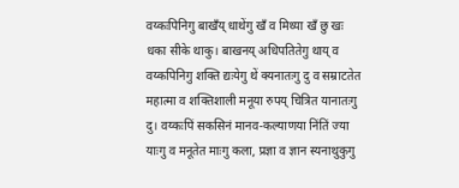वय्कःपिनिगु बाखँय् धाथेंगु खँ व मिथ्या खँ छु खः धका सीके थाकु। बाखनय् अधिपतितेगु थाय् व वय्कपिनिगु शक्ति द्यःयेगु थें क्यनातःगु दु व सम्राटतेत महात्मा व शक्तिशाली मनूया रुपय् चित्रित यानातःगु दु। वय्कःपिं सकसिनं मानव-कल्याणया निंतिं ज्या याःगु व मनूतेत माःगु कला, प्रज्ञा व ज्ञान स्यनाथुकुगु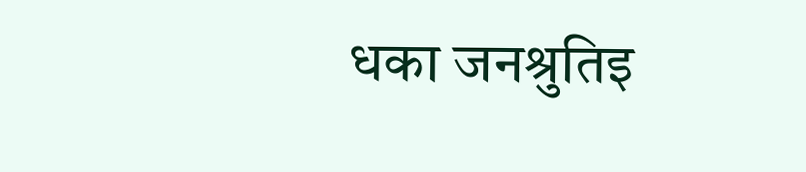धका जनश्रुतिइ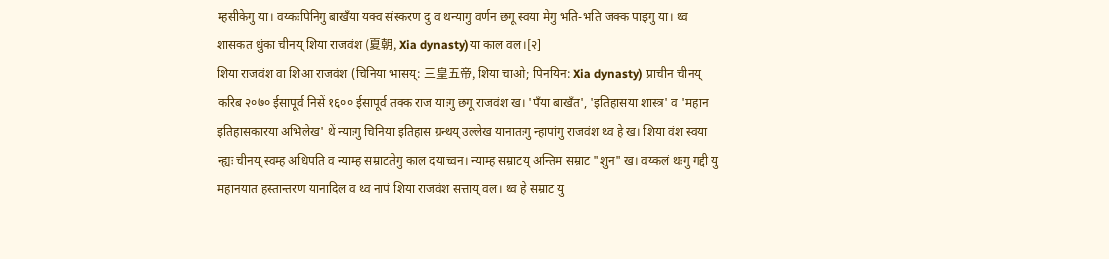म्हसीकेगु या। वय्कःपिनिगु बाखँया यक्व संस्करण दु व थन्यागु वर्णन छगू स्वया मेगु भति-भति जक्क पाइगु या। थ्व शासकत धुंका चीनय् शिया राजवंश (夏朝, Xia dynasty)या काल वल।[२]
शिया राजवंश वा शिआ राजवंश (चिनिया भासय्: 三皇五帝, शिया चाओ; पिनयिन: Xia dynasty) प्राचीन चीनय् करिब २०७० ईसापूर्व निसें १६०० ईसापूर्व तक्क राज याःगु छगू राजवंश ख। 'पँया बाखँत', 'इतिहासया शास्त्र' व 'महान इतिहासकारया अभिलेख' थें न्याःगु चिनिया इतिहास ग्रन्थय् उल्लेख यानातःगु न्हापांगु राजवंश थ्व हे ख। शिया वंश स्वया न्ह्यः चीनय् स्वम्ह अधिपति व न्याम्ह सम्राटतेगु काल दयाच्वन। न्याम्ह सम्राटय् अन्तिम सम्राट "शुन" ख। वय्कलं थःगु गद्दी यु महानयात हस्तान्तरण यानादिल व थ्व नापं शिया राजवंश सत्ताय् वल। थ्व हे सम्राट यु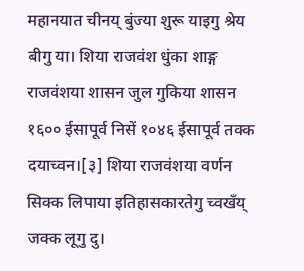महानयात चीनय् बुंज्या शुरू याइगु श्रेय बीगु या। शिया राजवंश धुंका शाङ्ग राजवंशया शासन जुल गुकिया शासन १६०० ईसापूर्व निसें १०४६ ईसापूर्व तक्क दयाच्वन।[३] शिया राजवंशया वर्णन सिक्क लिपाया इतिहासकारतेगु च्वखँय् जक्क लूगु दु।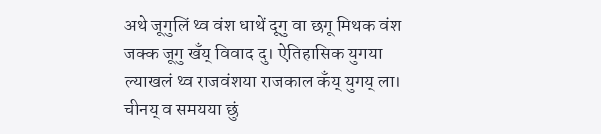अथे जूगुलिं थ्व वंश धाथें दूगु वा छगू मिथक वंश जक्क जूगु खँय् विवाद दु। ऐतिहासिक युगया ल्याखलं थ्व राजवंशया राजकाल कँय् युगय् ला। चीनय् व समयया छुं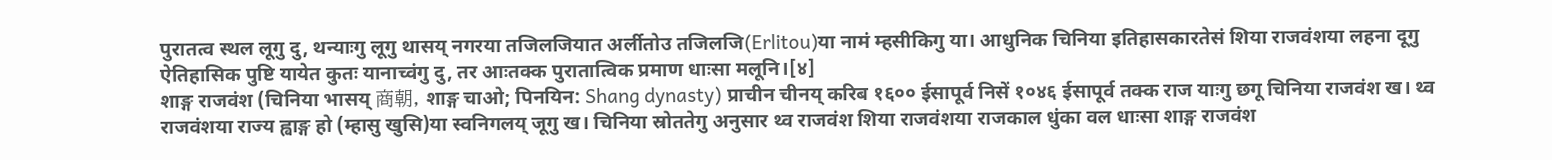पुरातत्व स्थल लूगु दु, थन्याःगु लूगु थासय् नगरया तजिलजियात अर्लीतोउ तजिलजि(Erlitou)या नामं म्हसीकिगु या। आधुनिक चिनिया इतिहासकारतेसं शिया राजवंशया लहना दूगु ऐतिहासिक पुष्टि यायेत कुतः यानाच्वंगु दु, तर आःतक्क पुरातात्विक प्रमाण धाःसा मलूनि।[४]
शाङ्ग राजवंश (चिनिया भासय् 商朝, शाङ्ग चाओ; पिनयिन: Shang dynasty) प्राचीन चीनय् करिब १६०० ईसापूर्व निसें १०४६ ईसापूर्व तक्क राज याःगु छगू चिनिया राजवंश ख। थ्व राजवंशया राज्य ह्वाङ्ग हो (म्हासु खुसि)या स्वनिगलय् जूगु ख। चिनिया स्रोततेगु अनुसार थ्व राजवंश शिया राजवंशया राजकाल धुंका वल धाःसा शाङ्ग राजवंश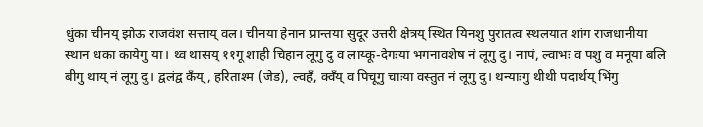धुंका चीनय् झोऊ राजवंश सत्ताय् वल। चीनया हेनान प्रान्तया सुदूर उत्तरी क्षेत्रय् स्थित यिनशु पुरातत्व स्थलयात शांग राजधानीया स्थान धका कायेगु या। थ्व थासय् ११गू शाही चिहान लूगु दु व लाय्कू-देगःया भगनावशेष नं लूगु दु। नापं, ल्वाभः व पशु व मनूया बलि बीगु थाय् नं लूगु दु। द्वलंद्व कँय्, हरिताश्म (जेड), ल्वहँ, क्वँय् व पिचूगु चाःया वस्तुत नं लूगु दु। थन्याःगु थीथी पदार्थय् भिंगु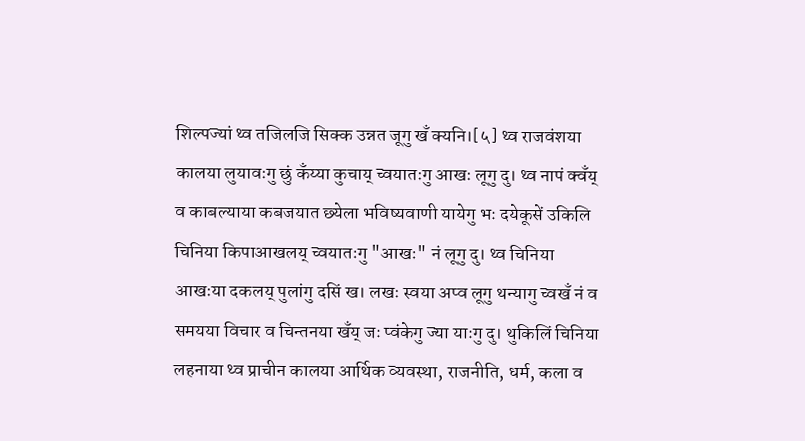शिल्पज्यां थ्व तजिलजि सिक्क उन्नत जूगु खँ क्यनि।[५] थ्व राजवंशया कालया लुयावःगु छुं कँय्या कुचाय् च्वयातःगु आखः लूगु दु। थ्व नापं क्वँय् व काबल्याया कबजयात छ्येला भविष्यवाणी यायेगु भः दयेकूसें उकिलि चिनिया किपाआखलय् च्वयातःगु "आखः" नं लूगु दु। थ्व चिनिया आखःया दकलय् पुलांगु दसिं ख। लखः स्वया अप्व लूगु थन्यागु च्वखँ नं व समयया विचार व चिन्तनया खँय् जः प्वंकेगु ज्या याःगु दु। थुकिलिं चिनिया लहनाया थ्व प्राचीन कालया आर्थिक व्यवस्था, राजनीति, धर्म, कला व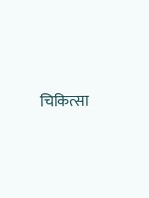चिकित्सा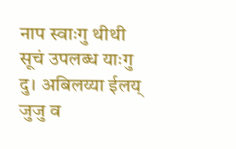नाप स्वाःगु थीथी सूचं उपलब्ध याःगु दु। अबिलय्या ईलय् जुजु व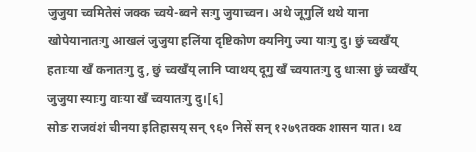जुजुया च्वमितेसं जक्क च्वये-ब्वने सःगु जुयाच्वन। अथे जूगुलिं थथे याना खोपेयानातःगु आखलं जुजुया हलिंया दृष्टिकोण क्यनिगु ज्या याःगु दु। छुं च्वखँय् हताःया खँ कनातःगु दु, छुं च्वखँय् लानि प्वाथय् दूगु खँ च्वयातःगु दु धाःसा छुं च्वखँय् जुजुया स्याःगु वाःया खँ च्वयातःगु दु।[६]
सोङ राजवंशं चीनया इतिहासय् सन् ९६० निसें सन् १२७९तक्क शासन यात। थ्व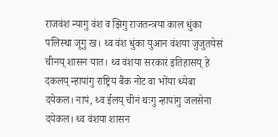राजवंश न्यागु वंश व झिगु राजतन्त्रया काल धुंका पलिस्था जूगु ख। थ्व वंश धुंका युआन वंशया जुजुतयेसं चीनय् शासन यात। थ्व वंशया सरकारं इतिहासय् हे दकलय् न्हापांगु राष्ट्रिय बैंक नोट वा भोंया ध्येबा दयेकल। नापं, थ्व ईलय् चीनं थःगु न्हापांगु जलसेना दयेकल। थ्व वंशया शासन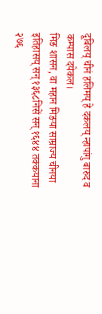दूबिलय् चीनं हलिमय् हे दकलय् न्हापांगु बारुद व कम्पास दयेकल।
मिङ शासन, वा महान मिङया साम्राज्य चीनया इतिहासय् सन् १३६८निसें सन् १६४४ तक्कयाना २७६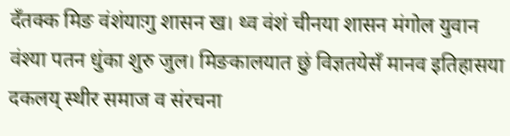दँतक्क मिङ वंशंयाःगु शासन ख। थ्व वंशं चीनया शासन मंगोल युवान वंश्या पतन धुंका शुरु जुल। मिङकालयात छुं विज्ञतयेसँ मानव इतिहासया दकलय् स्थीर समाज व संरचना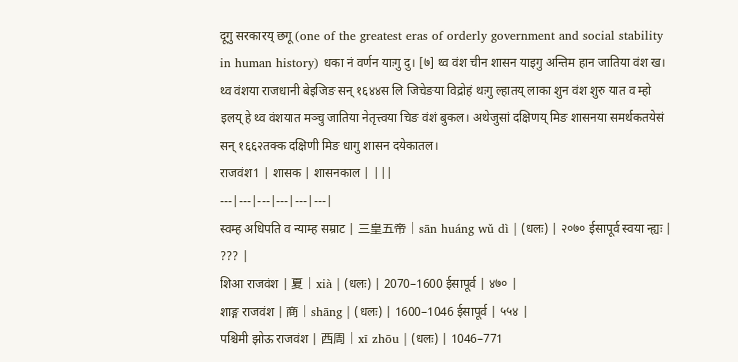दूगु सरकारय् छगू (one of the greatest eras of orderly government and social stability in human history) धका नं वर्णन याःगु दु। [७] थ्व वंश चीन शासन याइगु अन्तिम हान जातिया वंश ख। थ्व वंशया राजधानी बेइजिङ सन् १६४४स लि जिचेङया विद्रोहं थःगु ल्हातय् लाका शुन वंश शुरु यात व म्हो इलय् हे थ्व वंशयात मञ्चु जातिया नेतृत्त्वया चिङ वंशं बुकल। अथेजुसां दक्षिणय् मिङ शासनया समर्थकतयेसं सन् १६६२तक्क दक्षिणी मिङ धागु शासन दयेकातल।
राजवंश1 | शासक | शासनकाल | |||
---|---|---|---|---|---|
स्वम्ह अधिपति व न्याम्ह सम्राट | 三皇五帝 | sān huáng wǔ dì | (धलः) | २०७० ईसापूर्व स्वया न्ह्यः | ??? |
शिआ राजवंश | 夏 | xià | (धलः) | 2070–1600 ईसापूर्व | ४७० |
शाङ्ग राजवंश | 商 | shāng | (धलः) | 1600–1046 ईसापूर्व | ५५४ |
पश्चिमी झोऊ राजवंश | 西周 | xī zhōu | (धलः) | 1046–771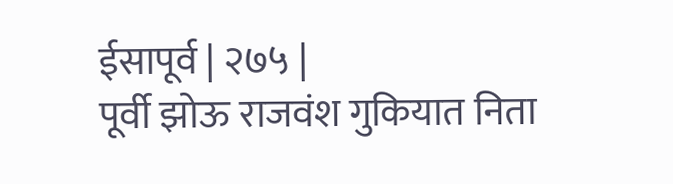ईसापूर्व | २७५ |
पूर्वी झोऊ राजवंश गुकियात निता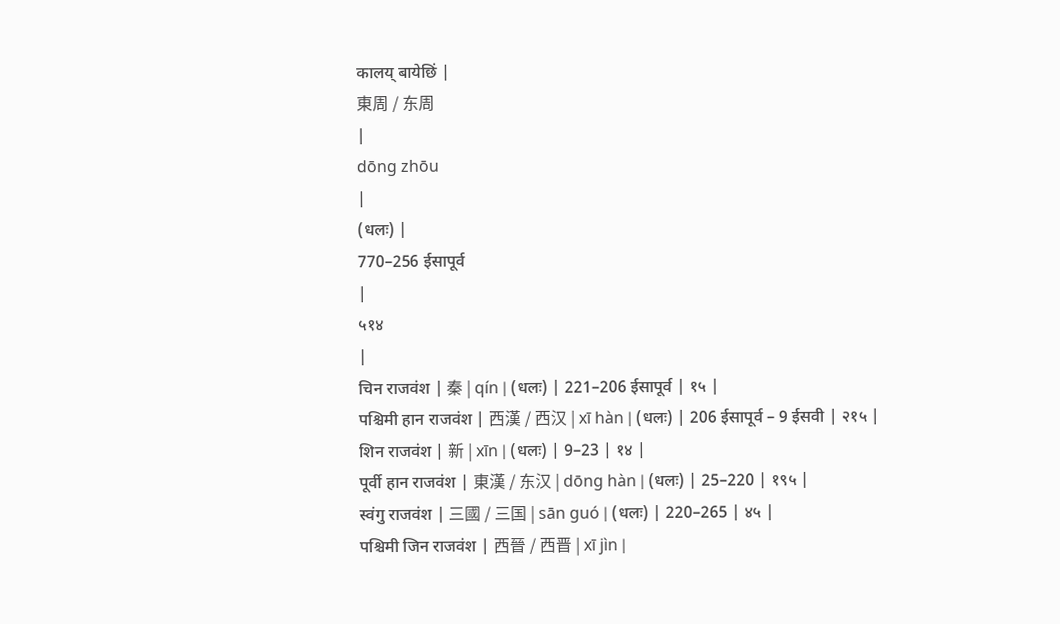कालय् बायेछिं |
東周 / 东周
|
dōng zhōu
|
(धलः) |
770–256 ईसापूर्व
|
५१४
|
चिन राजवंश | 秦 | qín | (धलः) | 221–206 ईसापूर्व | १५ |
पश्चिमी हान राजवंश | 西漢 / 西汉 | xī hàn | (धलः) | 206 ईसापूर्व – 9 ईसवी | २१५ |
शिन राजवंश | 新 | xīn | (धलः) | 9–23 | १४ |
पूर्वी हान राजवंश | 東漢 / 东汉 | dōng hàn | (धलः) | 25–220 | १९५ |
स्वंगु राजवंश | 三國 / 三国 | sān guó | (धलः) | 220–265 | ४५ |
पश्चिमी जिन राजवंश | 西晉 / 西晋 | xī jìn |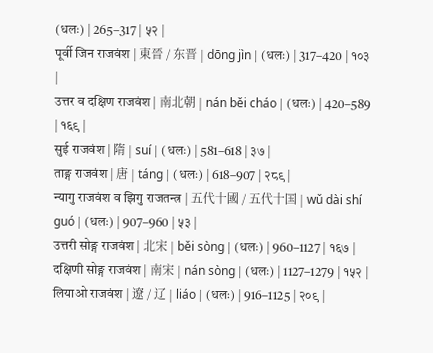(धलः) | 265–317 | ५२ |
पूर्वी जिन राजवंश | 東晉 / 东晋 | dōng jìn | (धलः) | 317–420 | १०३ |
उत्तर व दक्षिण राजवंश | 南北朝 | nán běi cháo | (धलः) | 420–589 | १६९ |
सुई राजवंश | 隋 | suí | (धलः) | 581–618 | ३७ |
ताङ्ग राजवंश | 唐 | táng | (धलः) | 618–907 | २८९ |
न्यागु राजवंश व झिगु राजतन्त्र | 五代十國 / 五代十国 | wǔ dài shí guó | (धलः) | 907–960 | ५३ |
उत्तरी सोङ्ग राजवंश | 北宋 | běi sòng | (धलः) | 960–1127 | १६७ |
दक्षिणी सोङ्ग राजवंश | 南宋 | nán sòng | (धलः) | 1127–1279 | १५२ |
लियाओ राजवंश | 遼 / 辽 | liáo | (धलः) | 916–1125 | २०९ |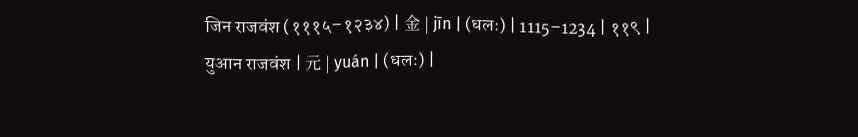जिन राजवंश (१११५–१२३४) | 金 | jīn | (धलः) | 1115–1234 | ११९ |
युआन राजवंश | 元 | yuán | (धलः) |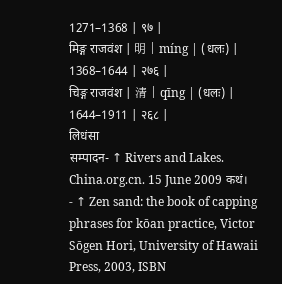1271–1368 | ९७ |
मिङ्ग राजवंश | 明 | míng | (धलः) | 1368–1644 | २७६ |
चिङ्ग राजवंश | 清 | qīng | (धलः) | 1644–1911 | २६८ |
लिधंसा
सम्पादन- ↑ Rivers and Lakes. China.org.cn. 15 June 2009 कथं।
- ↑ Zen sand: the book of capping phrases for kōan practice, Victor Sōgen Hori, University of Hawaii Press, 2003, ISBN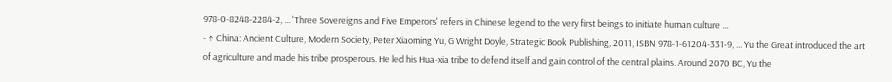978-0-8248-2284-2, ... 'Three Sovereigns and Five Emperors' refers in Chinese legend to the very first beings to initiate human culture ...
- ↑ China: Ancient Culture, Modern Society, Peter Xiaoming Yu, G Wright Doyle, Strategic Book Publishing, 2011, ISBN 978-1-61204-331-9, ... Yu the Great introduced the art of agriculture and made his tribe prosperous. He led his Hua-xia tribe to defend itself and gain control of the central plains. Around 2070 BC, Yu the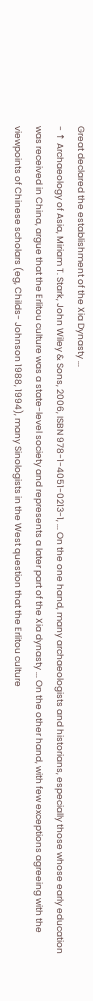Great declared the establishment of the Xia Dynasty ...
- ↑ Archaeology of Asia, Miriam T. Stark, John Wiley & Sons, 2006, ISBN 978-1-4051-0213-1, ... On the one hand, many archaeologists and historians, especially those whose early education was received in China, argue that the Erlitou culture was a state-level society and represents a later part of the Xia dynasty ... On the other hand, with few exceptions agreeing with the viewpoints of Chinese scholars (eg, Childs- Johnson 1988, 1994), many Sinologists in the West question that the Erlitou culture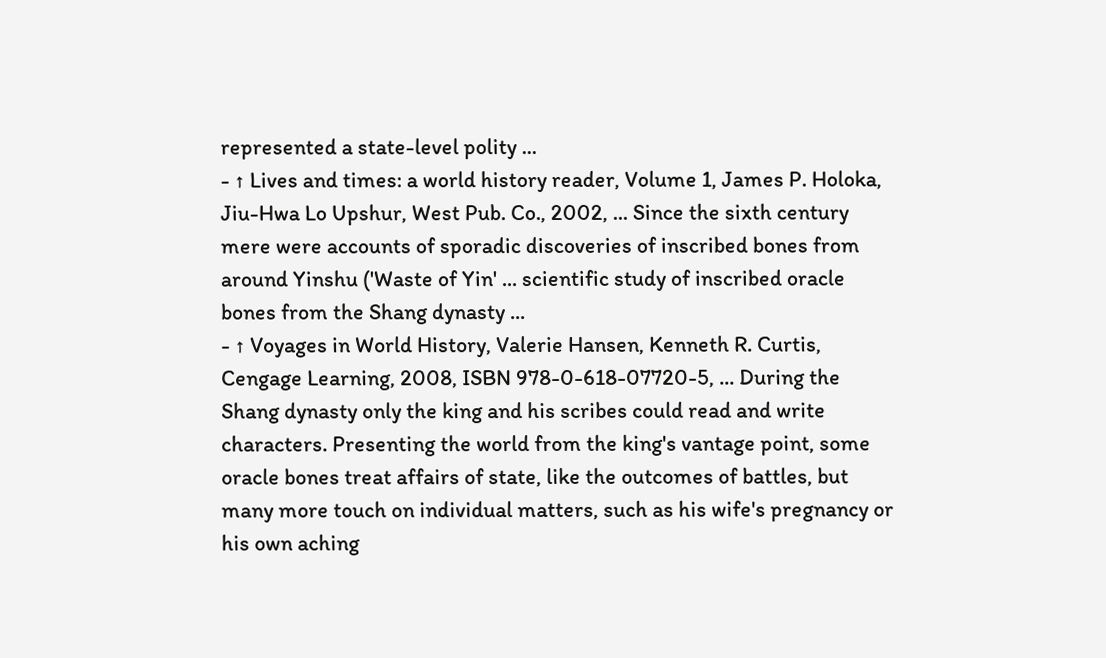represented a state-level polity ...
- ↑ Lives and times: a world history reader, Volume 1, James P. Holoka, Jiu-Hwa Lo Upshur, West Pub. Co., 2002, ... Since the sixth century mere were accounts of sporadic discoveries of inscribed bones from around Yinshu ('Waste of Yin' ... scientific study of inscribed oracle bones from the Shang dynasty ...
- ↑ Voyages in World History, Valerie Hansen, Kenneth R. Curtis, Cengage Learning, 2008, ISBN 978-0-618-07720-5, ... During the Shang dynasty only the king and his scribes could read and write characters. Presenting the world from the king's vantage point, some oracle bones treat affairs of state, like the outcomes of battles, but many more touch on individual matters, such as his wife's pregnancy or his own aching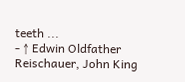teeth ...
- ↑ Edwin Oldfather Reischauer, John King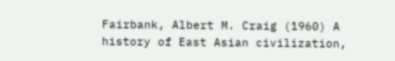Fairbank, Albert M. Craig (1960) A history of East Asian civilization,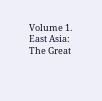Volume 1. East Asia: The Great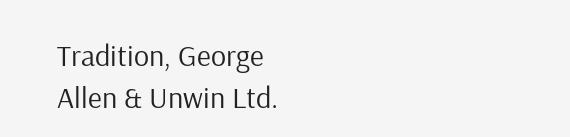Tradition, George Allen & Unwin Ltd.